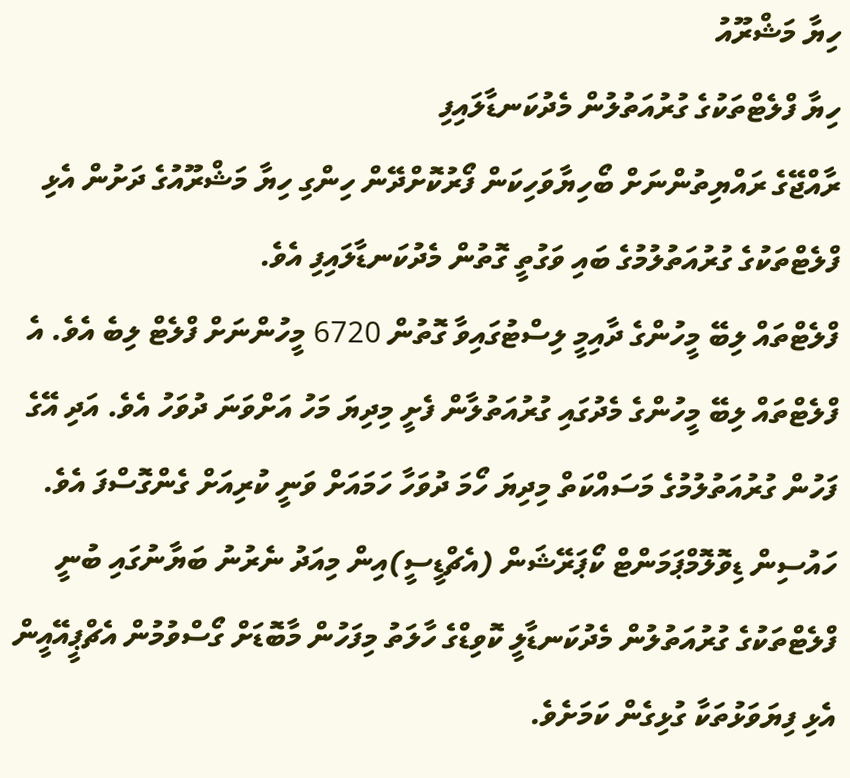ހިޔާ މަޝްރޫއު
ހިޔާ ފްލެޓްތަކުގެ ގުރުއަތުލުން މެދުކަނޑާލައިފި
ރާއްޖޭގެ ރައްޔިތުންނަށް ބޯހިޔާވަހިކަން ފޯރުކޮށްދޭން ހިންގި ހިޔާ މަޝްރޫއުގެ ދަށުން އެޅި ފްލެޓްތަކުގެ ގުރުއަތުލުމުގެ ބައި ވަގުތީ ގޮތުން މެދުކަނޑާލައިފި އެވެ.
ފްލެޓްތައް ލިބޭ މީހުންގެ ދާއިމީ ލިސްޓުގައިވާ ގޮތުން 6720 މީހުންނަށް ފްލެޓް ލިބެ އެވެ. އެ ފްލެޓްތައް ލިބޭ މީހުންގެ މެދުގައި ގުރުއަތުލާން ފެށީ މިދިޔަ މަހު އަށްވަނަ ދުވަހު އެވެ. އަދި އޭގެ ފަހުން ގުރުއަތުލުމުގެ މަސައްކަތް މިދިޔަ ހޯމަ ދުވަހާ ހަމައަށް ވަނީ ކުރިއަށް ގެންގޮސްފަ އެވެ.
ހައުސިން ޑިވޮލޮމްޕަމަންޓް ކޯޕަރޭޝަން (އެޗްޑީސީ)އިން މިއަދު ނެރުނު ބަޔާނުގައި ބުނީ ފްލެޓްތަކުގެ ގުރުއަތުލުން މެދުކަނޑާލީ ކޮވިޑްގެ ހާލަތު މިފަހުން މާބޮޑަށް ގޯސްވުމުން އެޗްޕީއޭއީން އެޅި ފިޔަވަޅުތަކާ ގުޅިގެން ކަމަށެވެ.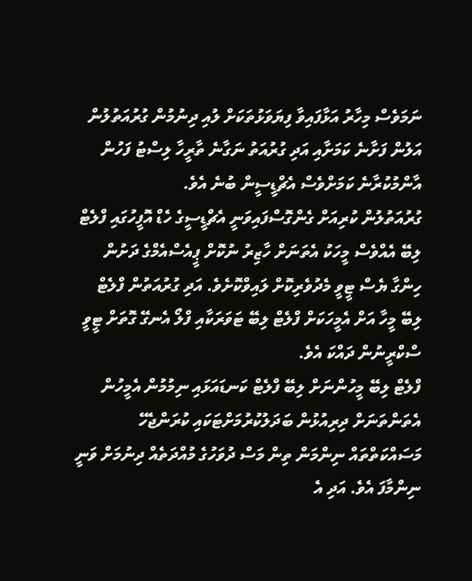ނަމަވެސް މިހާރު އަޅާފައިވާ ފިޔަވަޅުތަކަށް ލުއި ދިނުމުން ގުރުއަތުލުން އަލުން ފަށާނެ ކަމަށާއި އަދި ގުރުއަތު ނަގާނެ ތާރީހާ ލިސްޓު ފަހުން އާންމުކުރާނެ ކަމަށްވެސް އެޗްޑީސީން ބުނެ އެވެ.
ގުރުއަތުލުން ކުރިއަށް ގެންގޮސްފައިވަނީ އެޗްޑީސީގެ ހެޑް އޮފީހުގައި ފްލެޓް ލިބޭ އެއްވެސް މީހަކު އެތަނަށް ހާޒިރު ނުކޮށް ޕީއެސްއެމްގެ ދަށުން ހިންގާ ޔެސް ޓީވީ މެދުވެރިކޮށް ލައިވްކޮށެވެ. އަދި ގުރުއަތުން ފްލެޓް ލިބޭ މީހާ އަށް އެމީހަކަށް ފްލެޓް ލިބޭ ޓަވަރަކާއި ފްލޯ އެނގޭ ގޮތަށް ޓީވީ ސްކްރީނުން ދައްކަ އެވެ.
ފްލެޓް ލިބޭ މީހުންނަށް ލިބޭ ފްލެޓް ކަނޑައަޅައި ނިމުމުން އެމީހުން އެތަންތަނަށް ދިރިއުޅުން ބަދަލުކުރުމަށްޓަކައި ކުރަންޖެހޭ މަސައްކަތްތައް ނިންމަން ތިން މަސް ދުވަހުގެ މުއްދަތެއް ދިނުމަށް ވަނީ ނިންމާފަ އެވެ. އަދި އެ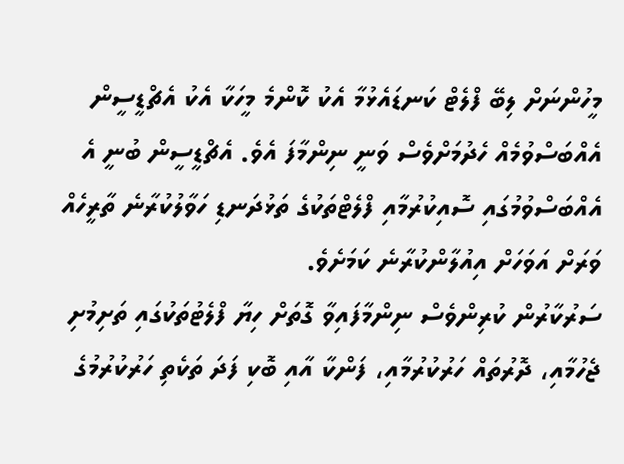މީހުންނަށް ލިބޭ ފްލެޓް ކަނޑައެޅުމާ އެކު ކޮންމެ މީހަކާ އެކު އެޗްޑީސީން އެއްބަސްވުމެއް ހެދުމަށްވެސް ވަނީ ނިންމާފަ އެވެ. އެޗްޑީސީން ބުނީ އެ އެއްބަސްވުމުގައި ސޮއިކުރުމާއި ފްލެޓްތަކުގެ ތަޅުދަނޑި ހަވާލުކުރާނެ ތާރީހެއް ވަރަށް އަވަހަށް އިއުލާންކުރާނެ ކަމަށެވެ.
ސަރުކާރުން ކުރިންވެސް ނިންމާފައިވާ ގޮތަށް ހިޔާ ފްލެޓުތަކުގައި ތަށިމުށި ޖެހުމާއި، ދޮރުތައް ހަރުކުރުމާއި، ފަންކާ އާއި ބޮކި ފަދަ ތަކެތި ހަރުކުރުމުގެ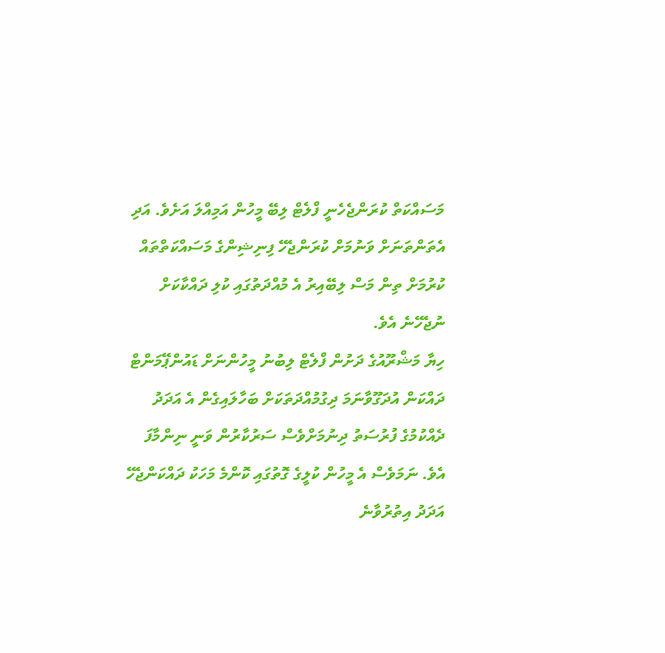މަސައްކަތް ކުރަންޖެހެނީ ފްލެޓް ލިބޭ މީހުން އަމިއްލަ އަށެވެ. އަދި އެތަންތަނަށް ވަނުމަށް ކުރަންޖެހޭ ފިނިޝިންގެ މަސައްކަތްތައް ކުރުމަށް ތިން މަސް ލިބޭއިރު އެ މުއްދަތުގައި ކުލި ދައްކާކަށް ނުޖެހޭނެ އެވެ.
ހިޔާ މަޝްރޫއުގެ ދަށުން ފްލެޓް ލިބުނު މީހުންނަށް ޑައުންޕޭމަންޓް ދައްކަން އުދަގޫވާނަމަ ދިގުމުއްދަތަކަށް ބަހާލައިގެން އެ އަދަދު ދެއްކުމުގެ ފުރުސަތު ދިނުމަށްވެސް ސަރުކާރުން ވަނީ ނިންމާފަ އެވެ. ނަމަވެސް އެ މީހުން ކުލީގެ ގޮތުގައި ކޮންމެ މަހަކު ދައްކަންޖެހޭ އަދަދު އިތުރުވާނެ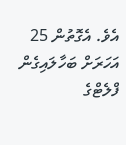އެވެ. އެގޮތުން 25 އަހަރަށް ބަހާލައިގެން ފްލެޓްގެ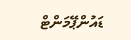ޑައުންޕޭމަންޓް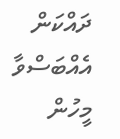ދައްކަން އެއްބަސްވާ މީހުން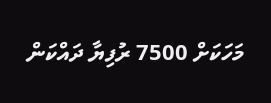މަހަކަށް 7500 ރުފިޔާ ދައްކަން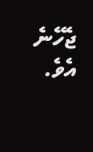ޖެހޭނެ އެވެ.